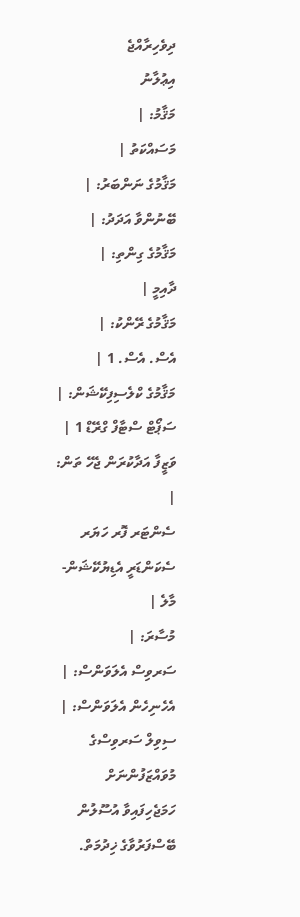ދިވެހިރާއްޖެ
އިޢުލާނު
މަޤާމު: |
މަސައްކަތު |
މަޤާމުގެ ނަންބަރު: |
ބޭނުންވާ އަދަދު: |
މަޤާމުގެ ގިންތި: |
ދާއިމީ |
މަޤާމުގެ ރޭންކު: |
އެސް. އެސް. 1 |
މަޤާމުގެ ކްލެސިފިކޭޝަން: |
ސަޕޯޓް ސްޓާފް ގްރޭޑް 1 |
ވަޒީފާ އަދާކުރަން ޖެހޭ ތަން: |
ސެންޓަރ ފޮރ ހަޔަރ ސެކަންޑަރީ އެޑިޔުކޭޝަން- މާލެ |
މުސާރަ: |
ސަރވިސް އެލަވަންސް: |
އެހެނިހެން އެލަވަންސް: |
ސިވިލް ސަރވިސްގެ މުވައްޒަފުންނަށް ހަމަޖެހިފައިވާ އުސޫލުން ބޭސްފަރުވާގެ ޚިދުމަތް.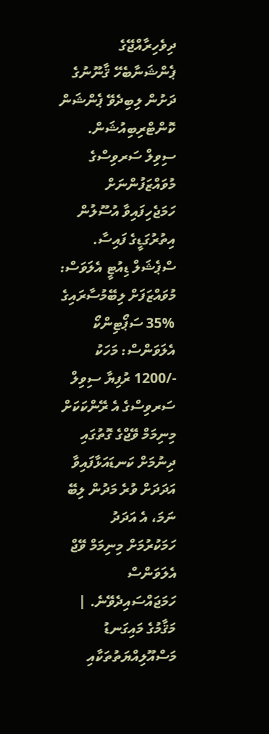ދިވެހިރާއްޖޭގެ ޕެންޝަނާބެހޭ ޤާނޫނުގެ ދަށުން ލިބިދެވޭ ޕެންޝަން ކޮންޓްރިބިއުޝަން. ސިވިލް ސަރވިސްގެ މުވައްޒަފުންނަށް ހަމަޖެހިފައިވާ އުސޫލުން އިތުރުގަޑީގެ ފައިސާ. ސްޕެޝަލް ޑިއުޓީ އެލަވަސް: މުވައްޒަފަށް ލިބޭމުސާރައިގެ %35 ސަޕޯޓިންކޯ އެލަވަންސް: މަހަކު -/1200 ރުފިޔާ ސިވިލް ސަރވިސްގެ އެ ރޭންކަކަށް މިނިމަމް ވޭޖްގެ ގޮތުގައި ދިނުމަށް ކަނޑައަޅާފައިވާ އަދަދަށް ވުރެ މަދުން ލިބޭ ނަމަ، އެ އަދަދު ހަމަކުރުމަށް މިނިމަމް ވޭޖް އެލަވަންސް ހަމަޖައްސައިދެވޭނެ. |
މަޤާމުގެ މައިގަނޑު މަސްއޫލިއްޔަތުތަކާއި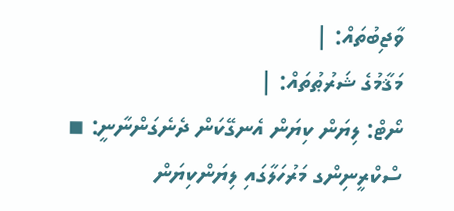ވާޖިބުތައް: |
މަޤާމުގެ ޝަރުޠުތައް: |
ނޯޓް: ލިޔަން ކިޔަން އެނގޭކަން ދެނެގަންނާނީ: ▪ ސްކްރީނިންގ މަރުހަލާގައި ލިޔަންކިޔަން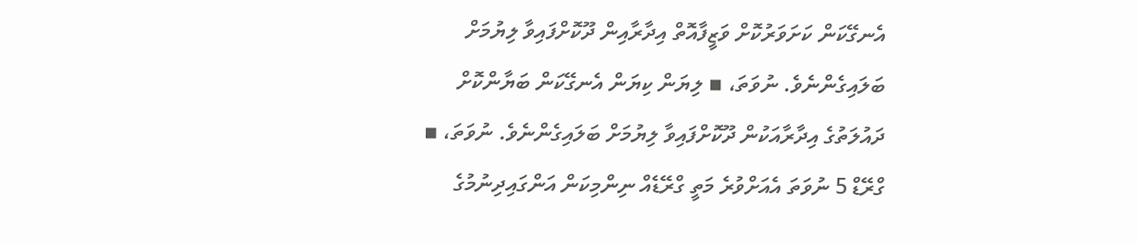އެނގޭކަން ކަށަވަރުކޮށް ވަޒީފާއޮތް އިދާރާއިން ދޫކޮށްފައިވާ ލިޔުމަށް ބަލައިގެންނެވެ. ނުވަތަ، ▪ ލިޔަން ކިޔަން އެނގޭކަން ބަޔާންކޮށް ދައުލަތުގެ އިދާރާއަކުން ދޫކޮށްފައިވާ ލިޔުމަށް ބަލައިގެންނެވެ. ނުވަތަ، ▪ ގްރޭޑް 5 ނުވަތަ އެއަށްވުރެ މަތީ ގްރޭޑެއް ނިންމިކަން އަންގައިދިނުމުގެ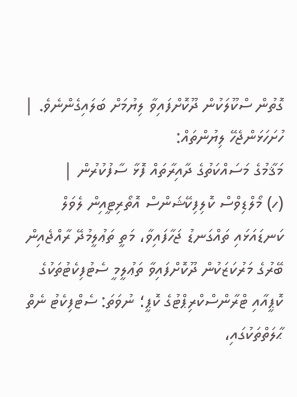ގޮތުން ސްކޫލަކުން ދޫކޮށްފައިވާ ލިޔުމަށް ބަލައިގެންނެވެ. |
ހުށަހަޅަންޖެހޭ ލިޔުންތައް:
މަޤާމުގެ މަސައްކަތުގެ ދާއިރާތައް ފޮޅާ ސާފުކުރުން |
(ހ) މޯލްޑިވްސް ކޮލިފިކޭޝަންސް އޮތޯރިޓީއިން ލެވަލް ކަނޑައަޅައި ތައްގަނޑު ޖަހާފައިވާ، މަތީ ތަޢުލީމުދޭ ރާއްޖެއިން ބޭރުގެ މަރުކަޒަކުން ދޫކޮށްފައިވާ ތަޢުލީމީ ސެޓުފިކެޓުތަކުގެ ކޮޕީއާއި ޓްރާންސްކްރިޕްޓުގެ ކޮޕީ؛ ނުވަތަ: ސެޓްފިކެޓު ނެތް ޙާލަތްތަކުގައި،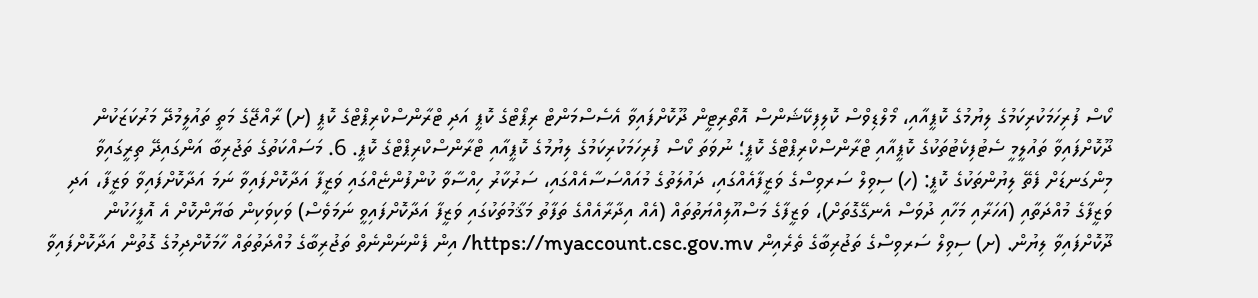ކޯސް ފުރިހަމަކުރިކަމުގެ ލިޔުމުގެ ކޮޕީއާއި، މޯލްޑިވްސް ކޮލިފިކޭޝަންސް އޮތޯރިޓީން ދޫކޮށްފައިވާ އެސެސްމަންޓް ރިޕޯޓްގެ ކޮޕީ އަދި ޓްރާންސްކްރިޕްޓްގެ ކޮޕީ (ށ) ރާއްޖޭގެ މަތީ ތައުލީމުދޭ މަރުކަޒަކުން ދޫކޮށްފައިވާ ތައުލީމީ ސެޓުފިކެޓުތަކުގެ ކޮޕީއާއި ޓްރާންސްކްރިޕްޓްގެ ކޮޕީ؛ ނުވަތަ ކޯސް ފުރިހަމަކުރިކަމުގެ ލިޔުމުގެ ކޮޕީއާއި ޓްރާންސްކްރިޕްޓްގެ ކޮޕީ. 6. މަސައްކަތުގެ ތަޖުރިބާ އަންގައިދޭ ތިރީގައިވާ މިންގަނޑަށް ފެތޭ ލިޔުންތަކުގެ ކޮޕީ: (ހ) ސިވިލް ސަރވިސްގެ ވަޒީފާއެއްގައި، ދައުލަތުގެ މުއައްސަސާއެއްގައި، ސަރުކާރު ހިއްސާވާ ކުންފުންޏެއްގައި ވަޒީފާ އަދާކޮށްފައިވާ ނަމަ އަދާކޮށްފައިވާ ވަޒީފާ، އަދި ވަޒީފާގެ މުއްދަތާއި (އަހަރާއި މަހާއި ދުވަސް އެނގޭގޮތަށް)، ވަޒީފާގެ މަސްއޫލިއްޔަތުތައް (އެއް އިދާރާއެއްގެ ތަފާތު މަޤާމުތަކުގައި ވަޒީފާ އަދާކޮށްފައިވީ ނަމަވެސް) ވަކިވަކިން ބަޔާންކޮށް އެ އޮފީހަކުން ދޫކޮށްފައިވާ ލިޔުން. (ށ) ސިވިލް ސަރވިސްގެ ތަޖުރިބާގެ ތެރެއިން https://myaccount.csc.gov.mv/ އިން ފެންނަންނެތް ތަޖުރިބާގެ މުއްދަތުތައް ހާމަކޮށްދިމުގެ ގޮތުން އަދާކޮށްފައިވާ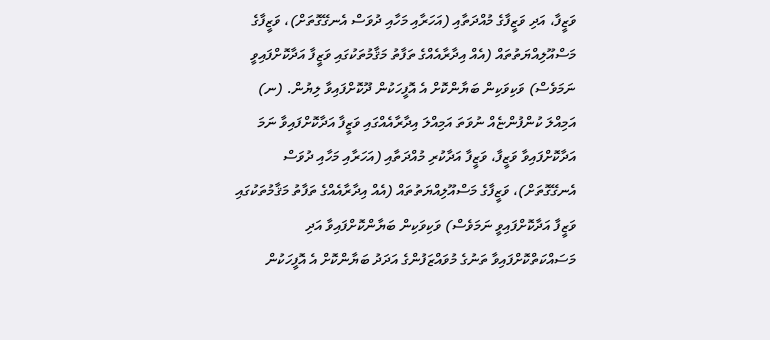ވަޒީފާ، އަދި ވަޒީފާގެ މުއްދަތާއި (އަހަރާއި މަހާއި ދުވަސް އެނގޭގޮތަށް)، ވަޒީފާގެ މަސްއޫލިއްޔަތުތައް (އެއް އިދާރާއެއްގެ ތަފާތު މަޤާމުތަކުގައި ވަޒީފާ އަދާކޮށްފައިވީ ނަމަވެސް) ވަކިވަކިން ބަޔާންކޮށް އެ އޮފީހަކުން ދޫކޮށްފައިވާ ލިޔުން. (ނ) އަމިއްލަ ކުންފުންޏެއް ނުވަތަ އަމިއްލަ އިދާރާއެއްގައި ވަޒީފާ އަދާކޮށްފައިވާ ނަމަ އަދާކޮށްފައިވާ ވަޒީފާ، ވަޒީފާ އަދާކުރި މުއްދަތާއި (އަހަރާއި މަހާއި ދުވަސް އެނގޭގޮތަށް)، ވަޒީފާގެ މަސްއޫލިއްޔަތުތައް (އެއް އިދާރާއެއްގެ ތަފާތު މަޤާމުތަކުގައި ވަޒީފާ އަދާކޮށްފައިވީ ނަމަވެސް) ވަކިވަކިން ބަޔާންކޮށްފައިވާ އަދި މަސައްކަތްކޮށްފައިވާ ތަނުގެ މުވައްޒަފުންގެ އަދަދު ބަޔާންކޮށް އެ އޮފީހަކުން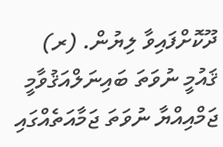ދޫކޮށްފައިވާ ލިޔުން. (ރ) ޤައުމީ ނުވަތަ ބައިނަލްއަޤުވާމީ ޖަމްއިއްޔާ ނުވަތަ ޖަމާއަތެއްގައި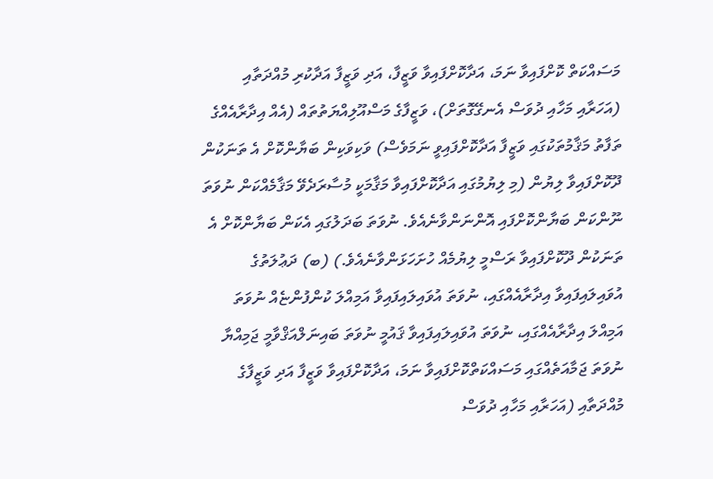މަސައްކަތް ކޮށްފައިވާ ނަމަ، އަދާކޮށްފައިވާ ވަޒީފާ، އަދި ވަޒީފާ އަދާކުރި މުއްދަތާއި (އަހަރާއި މަހާއި ދުވަސް އެނގޭގޮތަށް)، ވަޒީފާގެ މަސްއޫލިއްޔަތުތައް (އެއް އިދާރާއެއްގެ ތަފާތު މަޤާމުތަކުގައި ވަޒީފާ އަދާކޮށްފައިވީ ނަމަވެސް) ވަކިވަކިން ބަޔާންކޮށް އެ ތަނަކުން ދޫކޮށްފައިވާ ލިޔުން (މި ލިޔުމުގައި އަދާކޮށްފައިވާ މަޤާމަކީ މުސާރަދެވޭ މަޤާމެއްކަން ނުވަތަ ނޫންކަން ބަޔާންކޮށްފައި އޮންނަންވާނެއެވެ. ނުވަތަ ބަދަލުގައި އެކަން ބަޔާންކޮށް އެ ތަނަކުން ދޫކޮށްފައިވާ ރަސްމީ ލިޔުމެއް ހުށަހަޅަންވާނެއެވެ.) (ބ) ދަޢުލަތުގެ އުވައިލައިފައިވާ އިދާރާއެއްގައި، ނުވަތަ އުވައިލައިފައިވާ އަމިއްލަ ކުންފުންޏެއް ނުވަތަ އަމިއްލަ އިދާރާއެއްގައި، ނުވަތަ އުވައިލައިފައިވާ ޤައުމީ ނުވަތަ ބައިނަލްއަޤްވާމީ ޖަމިއްޔާ ނުވަތަ ޖަމާއަތެއްގައި މަސައްކަތްކޮށްފައިވާ ނަމަ، އަދާކޮށްފައިވާ ވަޒީފާ އަދި ވަޒީފާގެ މުއްދަތާއި (އަހަރާއި މަހާއި ދުވަސް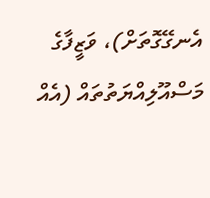އެނގޭގޮތަށް)، ވަޒީފާގެ މަސްއޫލިއްޔަތުތައް (އެއް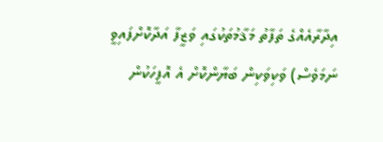އިދާރާއެއްގެ ތަފާތު މަޤާމުތަކުގައި ވަޒީފާ އަދާކޮށްފައިވީ ނަމަވެސް) ވަކިވަކިން ބަޔާންކޮށް އެ އޮފީހަކުން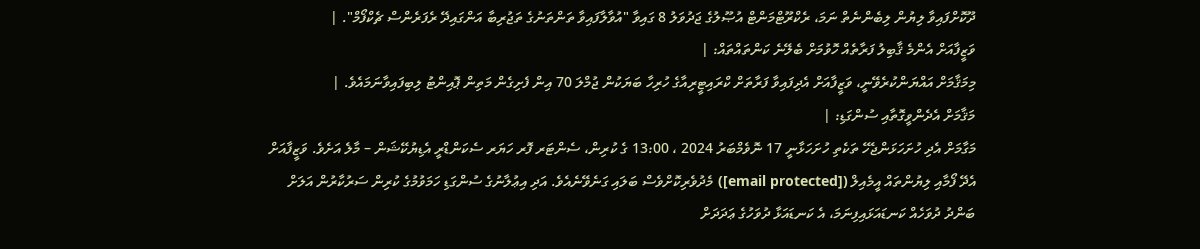ދޫކޮށްފައިވާ ލިޔުން ލިބެންނެތް ނަމަ، ރެކްރޫޓްމަންޓް އުޞޫލުގެ ޖަދުވަލު 8 ގައިވާ "އުވާލާފައިވާ ތަންތަނުގެ ތަޖުރިބާ އަންގައިދޭ ރެފަރެންސް ޗެކްފޯމް". |
ވަޒީފާއަށް އެންމެ ޤާބިލު ފަރާތެއް ހޮވުމަށް ބެލޭނެ ކަންތައްތައް: |
މިމަޤާމަށް އައްޔަންކުރެވޭނީ، ވަޒީފާއަށް އެދިފައިވާ ފަރާތަށް ކްރައިޓީރިއާގެ ހުރިހާ ބަޔަކުން ޖުމްލަ 70 އިން ފެށިގެން މަތިން ޕޮއިންޓު ލިބިފައިވާނަމައެވެ. |
މަޤާމަށް އެދެންވީގޮތާއި ސުންގަޑި: |
މަގާމަށް އެދި ހުށަހަޅަންޖެހޭ ތަކެތި ހުށަހަޅާނީ 17 ނޮވެމްބަރު 2024 ، 13:00 ގެ ކުރިން، ސެންޓަރ ފޮރ ހަޔަރ ސެކަންޑްރީ އެޑިޔުކޭޝަން – މާލެ އަށެވެ. ވަޒީފާއަށް އެދޭ ފޯމާއި ލިޔުންތައް އީމެއިލް ([email protected]) މެދުވެރިކޮށްވެސް ބަލައި ގަނެވޭނެއެވެ. އަދި އިޢުލާނުގެ ސުންގަޑި ހަމަވުމުގެ ކުރިން ސަރުކާރުން އަލަށް ބަންދު ދުވަހެއް ކަނޑައަޅައިފިނަމަ، އެ ކަނޑައަޅާ ދުވަހުގެ ޢަދަދަށް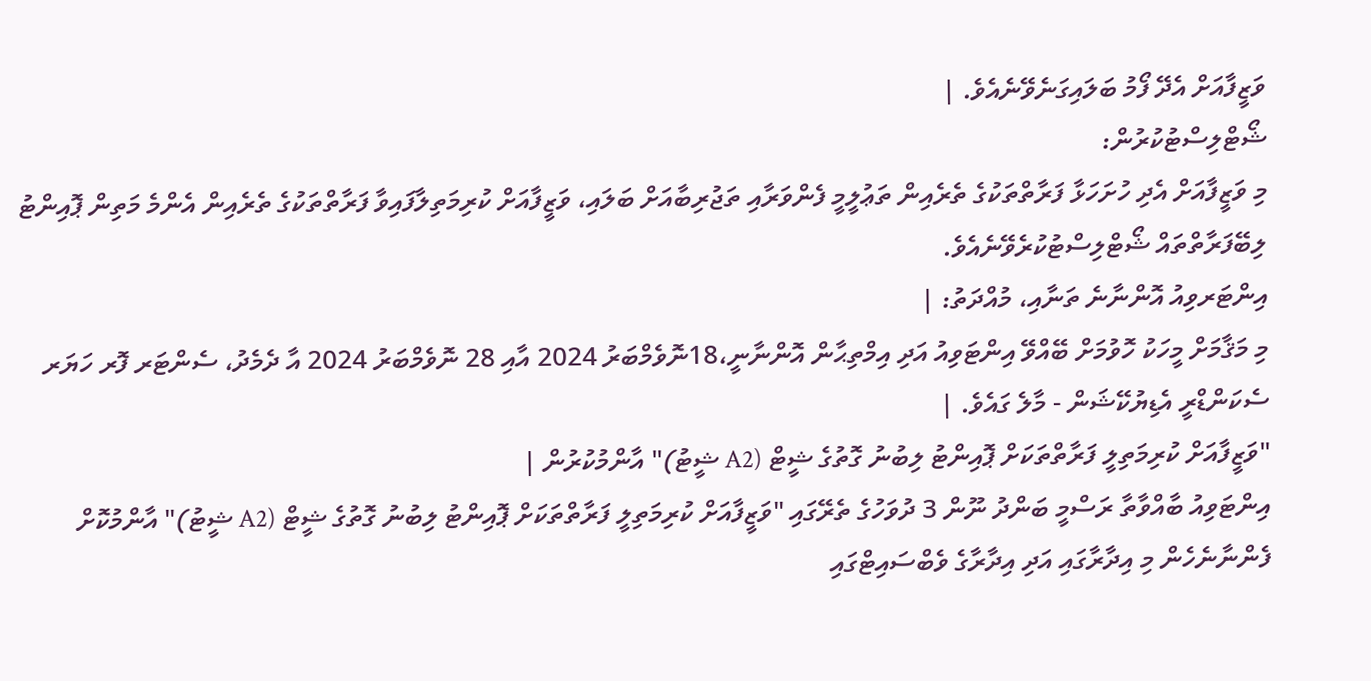ވަޒީފާއަށް އެދޭ ފޯމު ބަލައިގަނެވޭނެއެވެ. |
ޝޯޓްލިސްޓުކުރުން:
މި ވަޒީފާއަށް އެދި ހުށަހަޅާ ފަރާތްތަކުގެ ތެރެއިން ތަޢުލީމީ ފެންވަރާއި ތަޖުރިބާއަށް ބަލައި، ވަޒީފާއަށް ކުރިމަތިލާފައިވާ ފަރާތްތަކުގެ ތެރެއިން އެންމެ މަތިން ޕޮއިންޓު ލިބޭފަރާތްތައް ޝޯޓްލިސްޓުކުރެވޭނެއެވެ.
އިންޓަރވިއު އޮންނާނެ ތަނާއި، މުއްދަތު: |
މި މަޤާމަށް މީހަކު ހޮވުމަށް ބޭއްވޭ އިންޓަވިއު އަދި އިމްތިޙާން އޮންނާނީ،18ނޮވެމްބަރު 2024 އާއި 28 ނޮވެމްބަރު 2024 އާ ދެމެދު، ސެންޓަރ ފޮރ ހަޔަރ ސެކަންޑްރީ އެޑިޔުކޭޝަން - މާލެ ގައެވެ. |
"ވަޒީފާއަށް ކުރިމަތިލީ ފަރާތްތަކަށް ޕޮއިންޓު ލިބުނު ގޮތުގެ ޝީޓް (A2 ޝީޓު)" އާންމުކުރުން |
އިންޓަވިއު ބާއްވާތާ ރަސްމީ ބަންދު ނޫން 3 ދުވަހުގެ ތެރޭގައި "ވަޒީފާއަށް ކުރިމަތިލީ ފަރާތްތަކަށް ޕޮއިންޓު ލިބުނު ގޮތުގެ ޝީޓް (A2 ޝީޓު)" އާންމުކޮށް ފެންނާނެހެން މި އިދާރާގައި އަދި އިދާރާގެ ވެބްސައިޓްގައި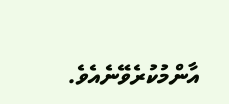އާންމުކުރެވޭނެއެވެ.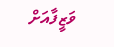ވަޒީފާއަށް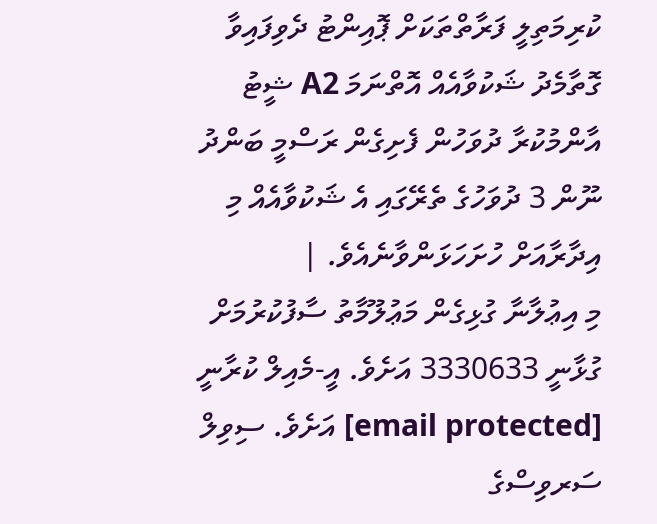ކުރިމަތިލީ ފަރާތްތަކަށް ޕޮއިންޓު ދެވިފައިވާ ގޮތާމެދު ޝަކުވާއެއް އޮތްނަމަ A2 ޝީޓު އާންމުކުރާ ދުވަހުން ފެށިގެން ރަސްމީ ބަންދު ނޫން 3 ދުވަހުގެ ތެރޭގައި އެ ޝަކުވާއެއް މި އިދާރާއަށް ހުށަހަޅަންވާނެއެވެ. |
މި އިޢުލާނާ ގުޅިގެން މަޢުލޫމާތު ސާފުކުރުމަށް ގުޅާނީ 3330633 އަށެވެ. އީ-މެއިލް ކުރާނީ [email protected] އަށެވެ. ސިވިލް ސަރވިސްގެ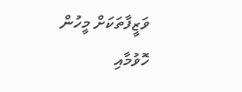ވަޒީފާތަކަށް މީހުން ހޮވުމާއި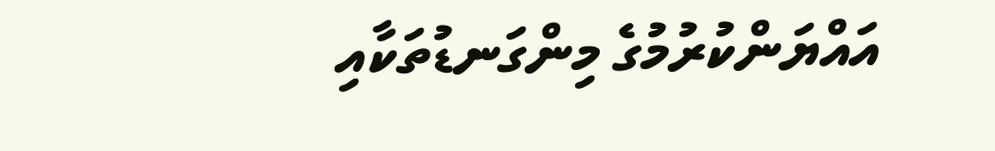އައްޔަންކުރުމުގެ މިންގަނޑުތަކާއި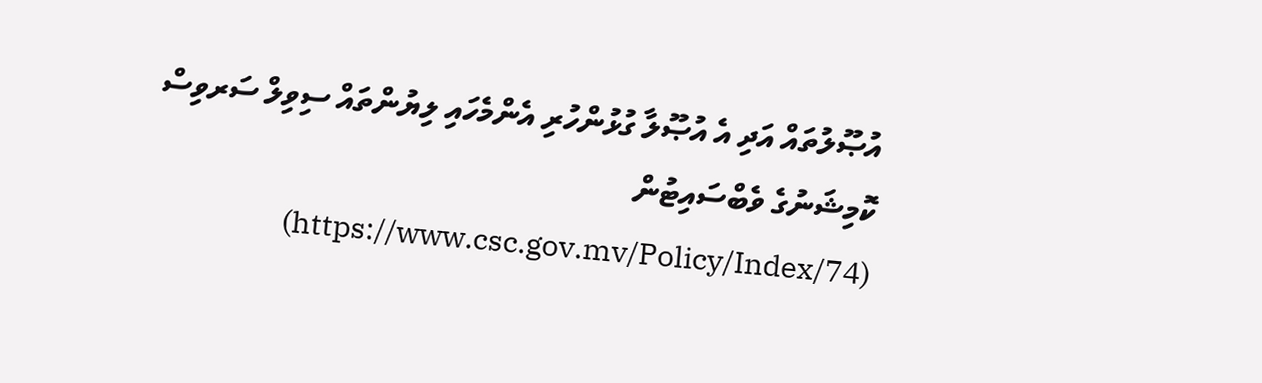އުޞޫލުތައް އަދި އެ އުޞޫލާ ގުޅުންހުރި އެންމެހައި ލިޔުންތައް ސިވިލް ސަރވިސް ކޮމިޝަނުގެ ވެބްސައިޓުން (https://www.csc.gov.mv/Policy/Index/74)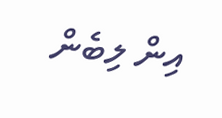އިން ލިބެން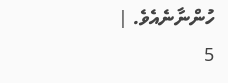ހުންނާނެއެވެ. |
5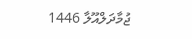ޖުމާދަލްއޫލާ 1446